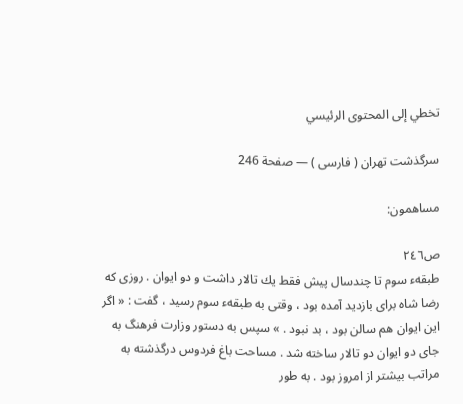تخطي إلى المحتوى الرئيسي

سرگذشت تهران ( فارسى ) — صفحة 246

مساهمون:

ص٢٤٦
طبقهء سوم تا چندسال پيش فقط يك تالار داشت و دو ايوان . روزى كه رضا شاه براى بازديد آمده بود ، وقتى به طبقهء سوم رسيد ، گفت : « اگر اين ايوان هم سالن بود ، بد نبود . » سپس به دستور وزارت فرهنگ به جاى دو ايوان دو تالار ساخته شد . مساحت باغ فردوس درگذشته به مراتب بيشتر از امروز بود . به طور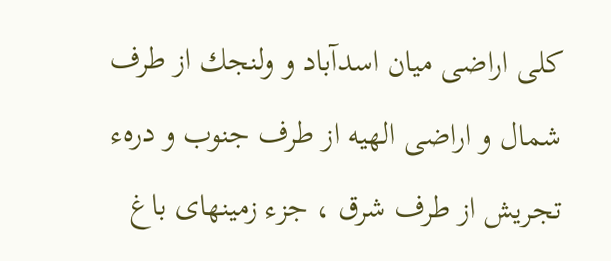كلى اراضى ميان اسدآباد و ولنجك از طرف شمال و اراضى الهيه از طرف جنوب و درهء تجريش از طرف شرق ، جزء زمينهاى باغ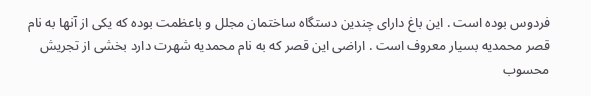فردوس بوده است . اين باغ داراى چندين دستگاه ساختمان مجلل و باعظمت بوده كه يكى از آنها به نام قصر محمديه بسيار معروف است . اراضى اين قصر كه به نام محمديه شهرت دارد بخشى از تجريش محسوب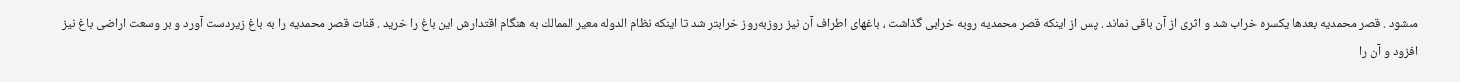مىشود . قصر محمديه بعدها يكسره خراب شد و اثرى از آن باقى نماند . پس از اينكه قصر محمديه روبه خرابى گذاشت ، باغهاى اطراف آن نيز روزبه‌روز خرابتر شد تا اينكه نظام الدوله معير الممالك به هنگام اقتدارش اين باغ را خريد . قنات قصر محمديه را به باغ زيردست آورد و بر وسعت اراضى باغ نيز افزود و آن را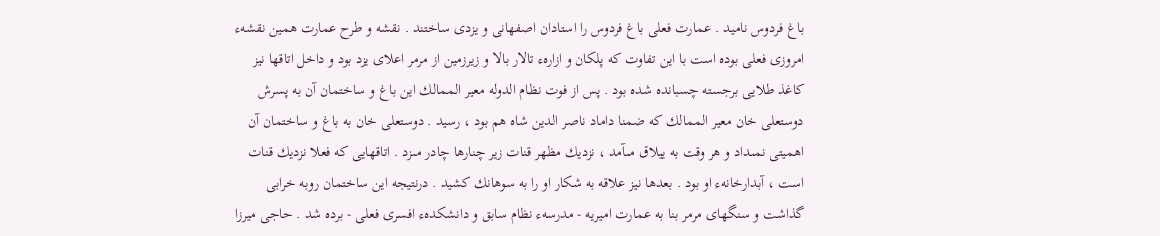باغ فردوس ناميد . عمارت فعلى باغ فردوس را استادان اصفهانى و يزدى ساختند . نقشه و طرح عمارت همين نقشهء امروزى فعلى بوده است با اين تفاوت كه پلكان و ازارهء تالار بالا و زيرزمين از مرمر اعلاى يزد بود و داخل اتاقها نيز كاغذ طلايى برجسته چسبانده شده بود . پس از فوت نظام الدوله معير الممالك اين باغ و ساختمان آن به پسرش دوستعلى خان معير الممالك كه ضمنا داماد ناصر الدين شاه هم بود ، رسيد . دوستعلى خان به باغ و ساختمان آن اهميتى نمىداد و هر وقت به ييلاق مىآمد ، نزديك مظهر قنات زير چنارها چادر مىزد . اتاقهايى كه فعلا نزديك قنات است ، آبدارخانهء او بود . بعدها نيز علاقه به شكار او را به سوهانك كشيد . درنتيجه اين ساختمان روبه خرابى گذاشت و سنگهاى مرمر بنا به عمارت اميريه - مدرسهء نظام سابق و دانشكدهء افسرى فعلى - برده شد . حاجى ميرزا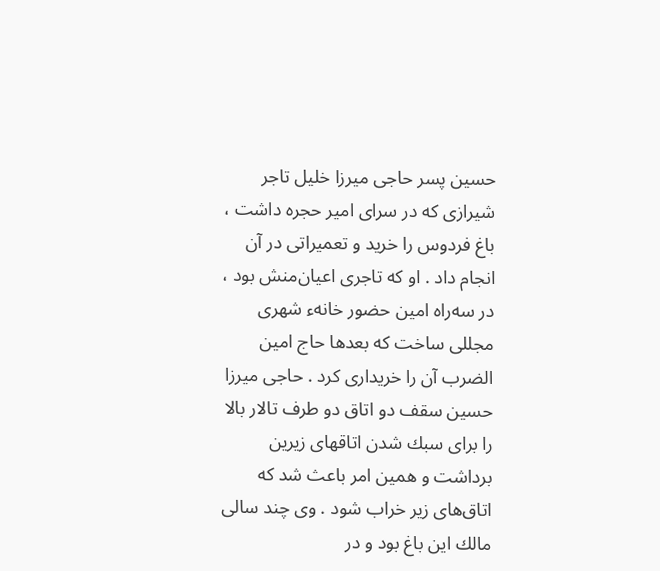حسين پسر حاجى ميرزا خليل تاجر شيرازى كه در سراى امير حجره داشت ، باغ فردوس را خريد و تعميراتى در آن انجام داد . او كه تاجرى اعيان‌منش بود ، در سه‌راه امين حضور خانهء شهرى مجللى ساخت كه بعدها حاج امين الضرب آن را خريدارى كرد . حاجى ميرزا حسين سقف دو اتاق دو طرف تالار بالا را براى سبك شدن اتاقهاى زيرين برداشت و همين امر باعث شد كه اتاق‌هاى زير خراب شود . وى چند سالى مالك اين باغ بود و در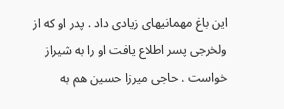اين باغ مهمانيهاى زيادى داد . پدر او كه از ولخرجى پسر اطلاع يافت او را به شيراز خواست . حاجى ميرزا حسين هم به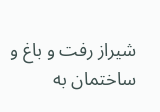شيراز رفت و باغ و ساختمان به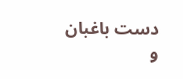دست باغبان و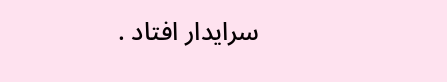سرايدار افتاد .